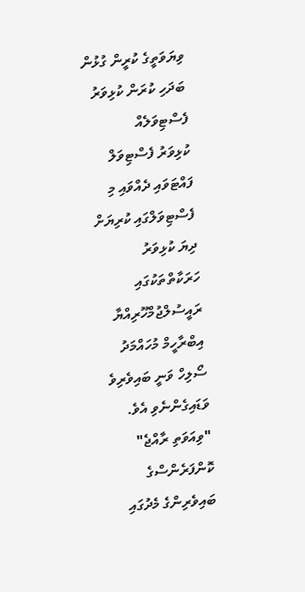ވިޔަވަތީގެ ކުރީން ގުޅުން ބަދަހި ކުރަން ކުޅިވަރު ފެސްޓިވަލެއް
ކުޅިވަރު ފެސްޓިވަލް ފައްޓަވައި ދެއްވައި މި ފެސްޓިވަލްގައި ކުރިޔަށް ދިޔަ ކުޅިވަރު ހަރަކާތްތަކުގައި ރައީސުލްޖުމްހޫރިއްޔާ އިބްރާހީމް މުހައްމަދު ސޯލިހް ވަނީ ބައިވެރިވެ ވަޑައިގެންނެވި އެވެ.
"ވިއަވަތި ރާއްޖެ" ކޮންފަރެންސްގެ ބައިވެރިންގެ މެދުގައި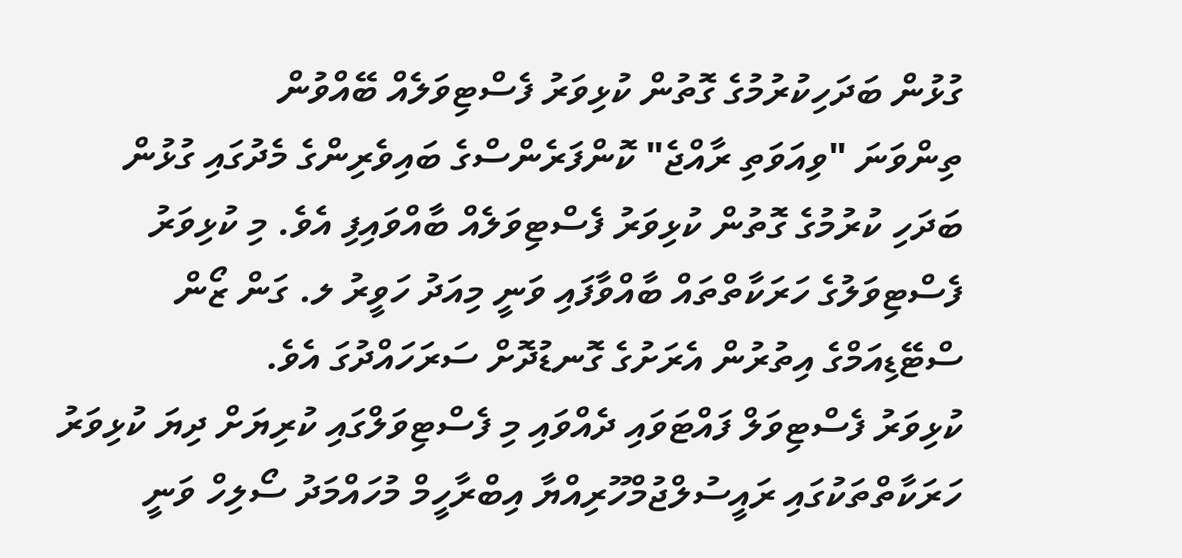ގުޅުން ބަދަހިކުރުމުގެ ގޮތުން ކުޅިވަރު ފެސްޓިވަލެއް ބޭއްވުން
ތިންވަނަ "ވިއަވަތި ރާއްޖެ" ކޮންފަރެންސްގެ ބައިވެރިންގެ މެދުގައި ގުޅުން ބަދަހި ކުރުމުގެ ގޮތުން ކުޅިވަރު ފެސްޓިވަލެއް ބާއްވައިފި އެވެ. މި ކުޅިވަރު ފެސްޓިވަލުގެ ހަރަކާތްތައް ބާއްވާފައި ވަނީ މިއަދު ހަވީރު ލ. ގަން ޒޯން ސްޓޭޑިއަމްގެ އިތުރުން އެރަށުގެ ގޮނޑުދޮށް ސަރަހައްދުގަ އެވެ.
ކުޅިވަރު ފެސްޓިވަލް ފައްޓަވައި ދެއްވައި މި ފެސްޓިވަލްގައި ކުރިޔަށް ދިޔަ ކުޅިވަރު ހަރަކާތްތަކުގައި ރައީސުލްޖުމްހޫރިއްޔާ އިބްރާހީމް މުހައްމަދު ސޯލިހް ވަނީ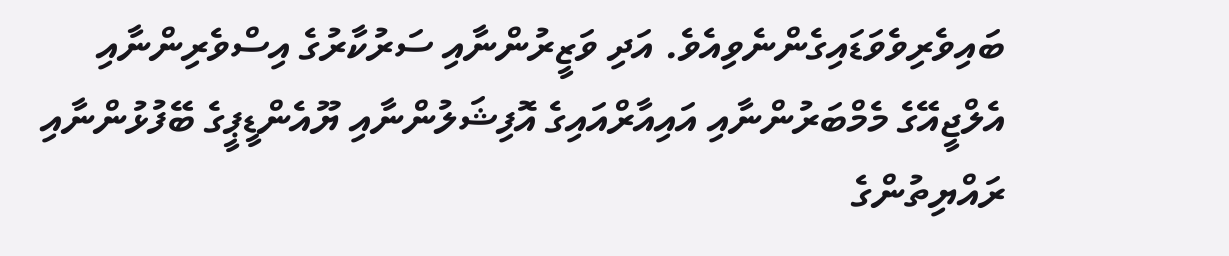ބައިވެރިވެވަޑައިގެންނެވިއެވެ. އަދި ވަޒީރުންނާއި ސަރުކާރުގެ އިސްވެރިންނާއި އެލްޖީއޭގެ މެމްބަރުންނާއި އައިއާރްއައިގެ އޮފިޝަލުންނާއި ޔޫއެންޑީޕީގެ ބޭފުޅުންނާއި ރައްޔިތުންގެ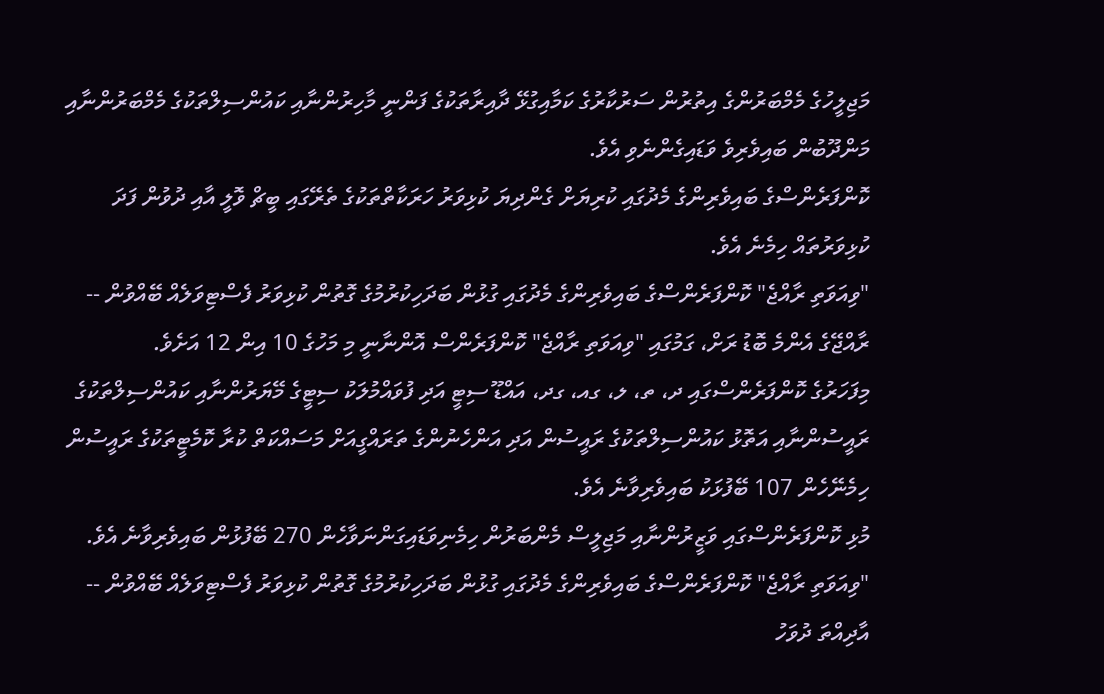މަޖިލީހުގެ މެމްބަރުންގެ އިތުރުން ސަރުކާރުގެ ކަމާއިގުޅޭ ދާއިރާތަކުގެ ފަންނީ މާހިރުންނާއި ކައުންސިލްތަކުގެ މެމްބަރުންނާއި މަންދޫބުން ބައިވެރިވެ ވަޑައިގެންނެވި އެވެ.
ކޮންފަރެންސްގެ ބައިވެރިންގެ މެދުގައި ކުރިޔަށް ގެންދިޔަ ކުޅިވަރު ހަރަކާތްތަކުގެ ތެރޭގައި ބީޗް ވޮލީ އާއި ދުވުން ފަދަ ކުޅިވަރުތައް ހިމެނެ އެވެ.
"ވިއަވަތި ރާއްޖެ" ކޮންފަރެންސްގެ ބައިވެރިންގެ މެދުގައި ގުޅުން ބަދަހިކުރުމުގެ ގޮތުން ކުޅިވަރު ފެސްޓިވަލެއް ބޭއްވުން --
ރާއްޖޭގެ އެންމެ ބޮޑު ރަށް، ގަމުގައި "ވިއަވަތި ރާއްޖެ" ކޮންފަރެންސް އޮންނާނީ މި މަހުގެ 10 އިން 12 އަށެވެ.
މިފަހަރުގެ ކޮންފަރެންސްގައި ދ، ތ، ލ، ގއ، ގދ، އައްޑޫ ސިޓީ އަދި ފުވައްމުލަކު ސިޓީގެ މޭޔަރުންނާއި ކައުންސިލްތަކުގެ ރައީސުންނާއި އަތޮޅު ކައުންސިލްތަކުގެ ރައީސުން އަދި އަންހެނުންގެ ތަރައްގީއަށް މަސައްކަތް ކުރާ ކޮމެޓީތަކުގެ ރައީސުން ހިމެނޭހެން 107 ބޭފުޅަކު ބައިވެރިވާނެ އެވެ.
މުޅި ކޮންފަރެންސްގައި ވަޒީރުންނާއި މަޖިލީސް މެންބަރުން ހިމެނިވަޑައިގަންނަވާހެން 270 ބޭފުޅުން ބައިވެރިވާނެ އެވެ.
"ވިއަވަތި ރާއްޖެ" ކޮންފަރެންސްގެ ބައިވެރިންގެ މެދުގައި ގުޅުން ބަދަހިކުރުމުގެ ގޮތުން ކުޅިވަރު ފެސްޓިވަލެއް ބޭއްވުން --
އާދިއްތަ ދުވަހު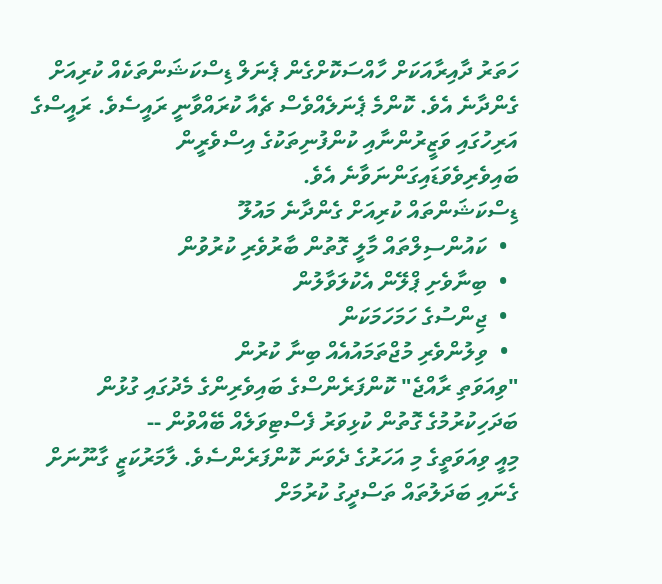ހަތަރު ދާއިރާއަކަށް ހާއްސަކޮށްގެން ޕެނަލް ޑިސްކަޝަންތަކެއް ކުރިއަށް ގެންދާނެ އެވެ. ކޮންމެ ޕެނަލެއްވެސް ޗެއާ ކުރައްވާނީ ރައީސެވެ. ރައީސްގެ އަރިހުގައި ވަޒީރުންނާއި ކުންފުނިތަކުގެ އިސްވެރީން ބައިވެރިވެވަޑައިގަންނަވާނެ އެވެ.
ޑިސްކަޝަންތައް ކުރިއަށް ގެންދާނެ މައުލޫ
  •  ކައުންސިލްތައް މާލީ ގޮތުން ބާރުވެރި ކުރުވުން
  •  ބިނާވެށި ޕްލޭން އެކުލަވާލުން
  •  ޖިންސުގެ ހަމަހަމަކަން
  •  ވިލުންވެރި މުޖްތަމައުއެއް ބިނާ ކުރުން
"ވިއަވަތި ރާއްޖެ" ކޮންފަރެންސްގެ ބައިވެރިންގެ މެދުގައި ގުޅުން ބަދަހިކުރުމުގެ ގޮތުން ކުޅިވަރު ފެސްޓިވަލެއް ބޭއްވުން --
މިއީ ވިއަވަތީގެ މި އަހަރުގެ ދެވަނަ ކޮންފަރެންސެވެ. ލާމަރުކަޒީ ގާނޫނަށް ގެނައި ބަދަލުތައް ތަސްދީގު ކުރުމަށް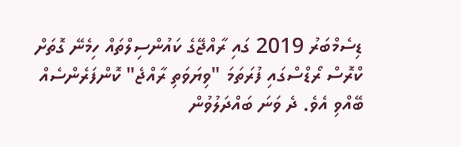ޑިސެމްބަރު 2019 ގައި ރާއްޖޭގެ ކައުންސިލްތައް ހިމެނޭ ގޮތަށް ކްރޮސް ރޯޑްސްގައި ފުރަތަމަ "ވިޔަވަތި ރާއްޖެ" ކޮންފަރެންސެއް ބޭއްވި އެވެ. ދެ ވަނަ ބައްދަލުވުން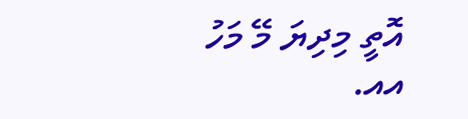އޮތީ މިދިޔަ މޭ މަހު އއ.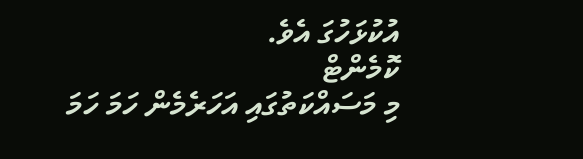އުކުޅަހުގަ އެވެ.
ކޮމެންޓް
މި މަސައްކަތުގައި އަހަރެމެން ހަމަ ހަމަ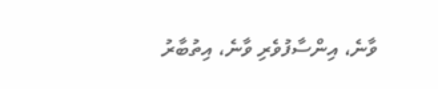ވާނެ، އިންސާފުވެރި ވާނެ، އިތުބާރު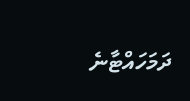ދަމަހައްޓާނެ